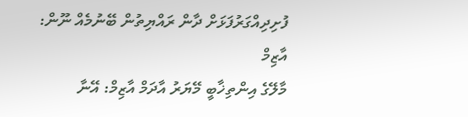ފުށިދިއްގަރުފަޅަށް ދާން ރައްޔިތުން ބޭނުމެއް ނޫން: އާޒިމް
މާލޭގެ އިންތިޚާބީ މޭޔަރު އާދަމް އާޒިމް: އޭނާ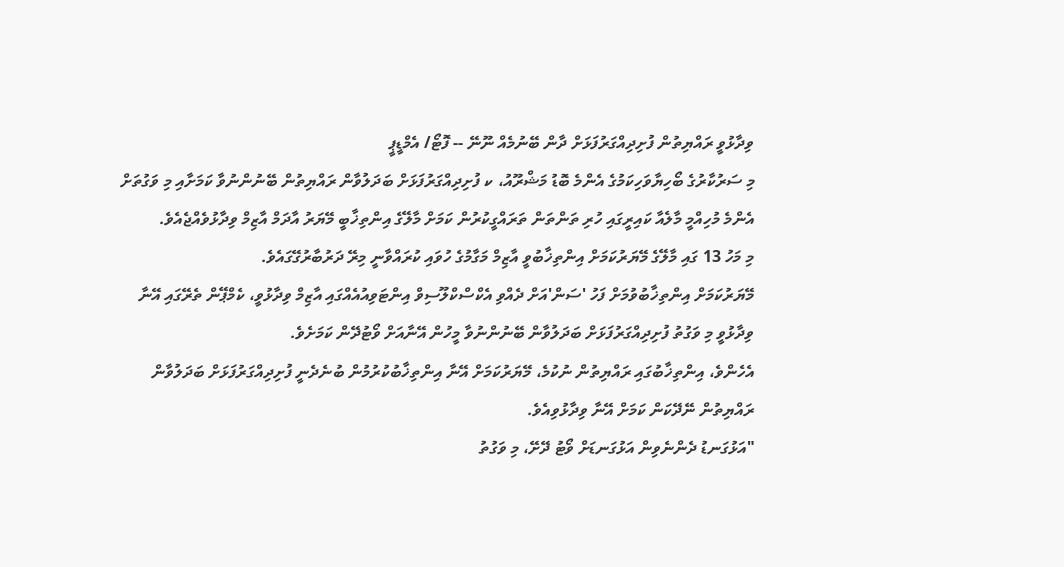ވިދާޅުވީ ރައްޔިތުން ފުށިދިއްގަރުފަޅަށް ދާން ބޭނުމެއް ނޫނޭ -- ފޮޓޯ/ އެމްޑީޕީ
މި ސަރުކާރުގެ ބޯހިޔާވަހިކަމުގެ އެންމެ ބޮޑު މަޝްރޫއު، ކ ފުށިދިއްގަރުފަޅަށް ބަދަލުވާން ރައްޔިތުން ބޭނުންނުވާ ކަމަށާއި މި ވަގުތަށް އެންމެ މުހިއްމީ މާލެއާ ކައިރީގައި ހުރި ތަންތަން ތަރައްގީކުރުން ކަމަށް މާލޭގެ އިންތިޚާބީ މޭޔަރު އާދަމް އާޒިމް ވިދާޅުވެއްޖެއެވެ.
މި މަހު 13 ގައި މާލޭގެ މޭޔަރުކަމަށް އިންތިޚާބުވީ އާޒިމް މަގާމުގެ ހުވައި ކުރައްވާނީ މިރޭ ދަރުބާރުގޭގައެވެ.
މޭޔަރުކަމަށް އިންތިޚާބުވުމަށް ފަހު 'ސަން'އަށް ދެއްވި އެކްސްކްލޫސިވް އިންޓަވިއުއެއްގައި އާޒިމް ވިދާޅުވީ، ކެމްޕޭން ތެރޭގައި އޭނާ ވިދާޅުވީ މި ވަގުތު ފުށިދިއްގަރުފަޅަށް ބަދަލުވާން ބޭނުންނުވާ މީހުން އޭނާއަށް ވޯޓުދޭން ކަމަށެވެ.
އެހެންވެ، އިންތިޚާބުގައި ރައްޔިތުން ނުކުމެ، މޭޔަރުކަމަށް އޭނާ އިންތިޚާބުކުރުމުން ބުނެދެނީ ފުށިދިއްގަރުފަޅަށް ބަދަލުވާން ރައްޔިތުން ނޭދޭކަން ކަމަށް އޭނާ ވިދާޅުވިއެވެ.
"އަޅުގަނޑު ދެންނެވިން އަޅުގަނޑަށް ވޯޓު ދޭށޭ، މި ވަގުތު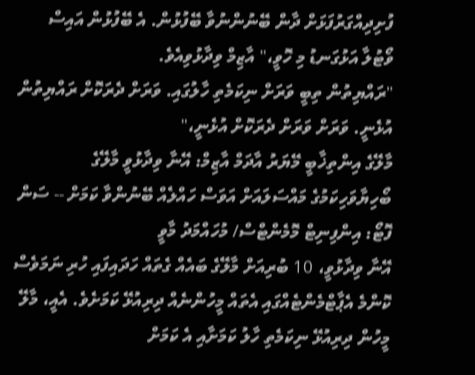ފުށިދިއްގަރުފަޅަށް ދާން ބޭނުންނުވާ ބޭފުޅުން. އެ ބޭފުޅުން އައިސް ވޯޓުލާ އަޅުގަނޑު މި ހޮވީ،" އާޒިމް ވިދާޅުވިއެވެ.
"ރައްޔިތުން ތިބީ ވަރަށް ނިކަމެތި ހާލުގައި. ވަރަށް ދެރަކޮށް ރައްޔިތުން އުޅެނީ. ވަރަށް ވަރަށް ދެރަކޮށް އުޅެނީ،"
މާލޭގެ އިންތިޚާބީ މޭޔަރު އާދަމް އާޒިމް: އޭނާ ވިދާޅުވީ މާލޭގެ ބޯހިޔާވަހިކަމުގެ މައްސަލައަށް އަވަސް ހައްލެއް ބޭނުންވާ ކަމަށް -- ސަން ފޮޓޯ: އިންފިނިޓް މޮމެންޓްސް/ މުހައްމަދު މާވީ
އޭނާ ވިދާޅުވީ، 10 ބުރިއަށް މާލޭގެ ބައެއް ގެތައް ހަދައިފައި ހުރި ނަމަވެސް ކޮންމެ އެޕާޓްމެންޓެއްގައި އެތައް މީހުންނެއް ދިރިއުޅޭ ކަމަށެވެ. އެއީ، މާލޭ މީހުން ދިރިއުޅޭ ނިކަމެތި ހާލު ކަމަށާއި އެ ކަމަށް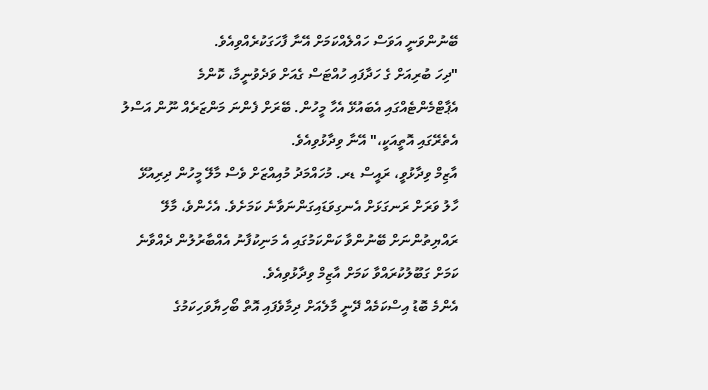ބޭނުންވަނީ އަވަސް ހައްލެއްކަމަށް އޭނާ ފާހަގަކުރެއްވިއެވެ.
"ދިހަ ބުރިއަށް ގެ ހަދާފައި ހުއްޓަސް ގެއަށް ވަދެވުނީމާ، ކޮންމެ އެޕާޓްމެންޓެއްގައި އެބައުޅޭ އެހާ މީހުން. ބޭރަށް ފެންނަ މަންޒަރެއް ނޫން އަސްލު އެތެރޭގައި އޮތީއަކީ،" އޭނާ ވިދާޅުވިއެވެ.
އާޒިމް ވިދާޅުވީ، ރައީސް ޑރ. މުހައްމަދު މުއިއްޒަށް ވެސް މާލޭ މީހުން ދިރިއުޅޭ ހާލު ވަރަށް ރަނގަޅަށް އެނގިވަޑައިގަންނަވާނެ ކަމަށެވެ. އެހެންވެ، މާލޭ ރައްޔިތުންނަށް ބޭނުންވާ ކަންކަމުގައި އެ މަނިކުފާނު އެއްބާރުލުން ދެއްވާނެ ކަމަށް ގަބޫލުކުރައްވާ ކަމަށް އާޒިމް ވިދާޅުވިއެވެ.
އެންމެ ބޮޑު އިސްކަމެއް ދޭނީ މާލެއަށް ދިމާވެފައި އޮތް ބޯހިޔާވަހިކަމުގެ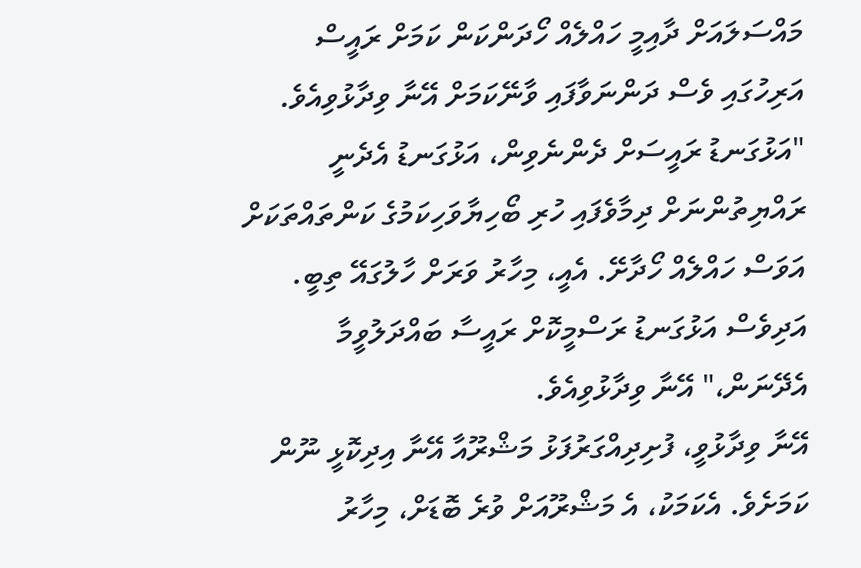މައްސަލައަށް ދާއިމީ ހައްލެއް ހޯދަންކަން ކަމަށް ރައީސް އަރިހުގައި ވެސް ދަންނަވާފައި ވާނޭކަމަށް އޭނާ ވިދާޅުވިއެވެ.
"އަޅުގަނޑު ރައީސަށް ދެންނެވިން، އަޅުގަނޑު އެދެނީ ރައްޔިތުންނަށް ދިމާވެފައި ހުރި ބޯހިޔާވަހިކަމުގެ ކަންތައްތަކަށް އަވަސް ހައްލެއް ހޯދާށޭ. އެއީ، މިހާރު ވަރަށް ހާލުގައޭ ތިބީ. އަދިވެސް އަޅުގަނޑު ރަސްމީކޮށް ރައީސާ ބައްދަލުވީމާ އެދޭނަން،" އޭނާ ވިދާޅުވިއެވެ.
އޭނާ ވިދާޅުވީ، ފުށިދިއްގަރުފަޅު މަޝްރޫއާ އޭނާ އިދިކޮޅީ ނޫން ކަމަށެވެ. އެކަމަކު، އެ މަޝްރޫއަށް ވުރެ ބޮޑަށް، މިހާރު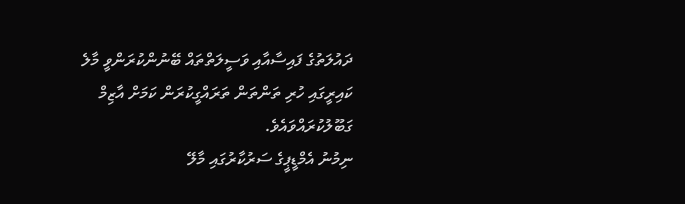ދައުލަތުގެ ފައިސާއާއި ވަސީލަތްތައް ބޭނުންކުރަންވީ މާލެ ކައިރީގައި ހުރި ތަންތަން ތަރައްގީކުރަން ކަމަށް އާޒިމް ގަބޫލުކުރައްވައެވެ.
ނިމުނު އެމްޑީޕީގެ ސަރުކާރުގައި މާލޭ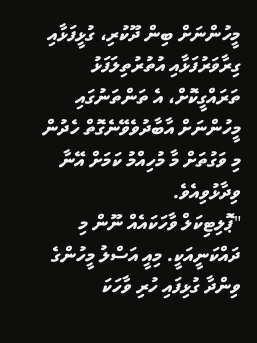މީހުންނަށް ބިން ދޫކުރި، ގުޅީފަޅާއި ގިރާވަރުފަޅާއި އުތުރުތިލަފަޅު ތަރައްގީކޮށް، އެ ތަންތަނުގައި މީހުންނަށް އާބާދުވެވޭނެގޮތް ހެދުން މި ވަގުތަށް މާ މުހިއްމު ކަމަށް އޭނާ ވިދާޅުވިއެވެ.
"ޕޮލިޓިކަލް ވާހަކައެއް ނޫން މި ދައްކަނީއަކީ. މިއީ އަސްލު މީހުންގެ ވިންދާ ގުޅިފައި ހުރި ވާހަކަ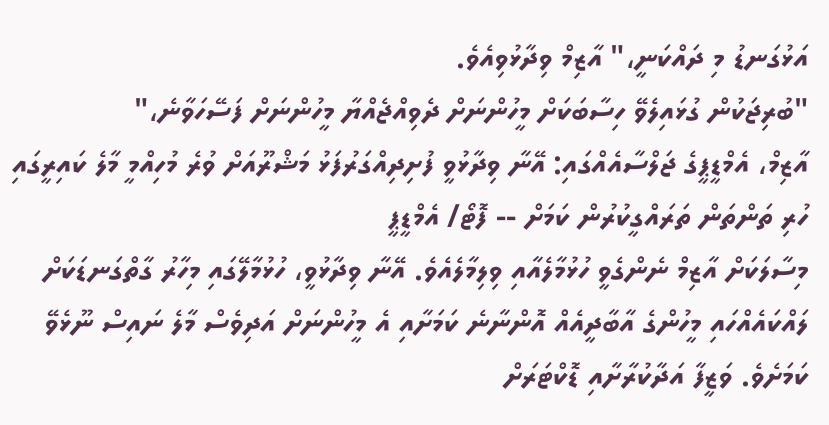އަޅުގަނޑު މި ދައްކަނީ،" އާޒިމް ވިދާޅުވިއެވެ.
"ބުރިޖަކުން ގުޅައިލެވޭ ހިސާބަކަށް މީހުންނަށް ދެވިއްޖެއްޔާ މީހުންނަށް ފަސޭހަވާނެ،"
އާޒިމް، އެމްޑީޕީގެ ޖަލްސާއެއްގައި: އޭނާ ވިދާޅުވީ ފުށިދިއްގަރުފަޅު މަޝްރޫއަށް ވުރެ މުހިއްމީ މާލެ ކައިރީގައި ހުރި ތަންތަން ތަރައްގީކުރުން ކަމަށް -- ފޮޓޯ/ އެމްޑީޕީ
މިސާލަކަށް އާޒިމް ނެންގެވީ ހުޅުމާލެއާއި ވިލިމާލެއެވެ. އޭނާ ވިދާޅުވީ، ހުޅުމާލޭގައި މިހާރު ގާތްގަނޑަކަށް ލައްކައެއްހައި މީހުންގެ އާބާދީއެއް އޮންނާނެ ކަމަށާއި އެ މީހުންނަށް އަދިވެސް މާލެ ނައިސް ނޫޅެވޭ ކަމަށެވެ. ވަޒީފާ އަދާކުރާށާއި ޑޮކްޓަރަށް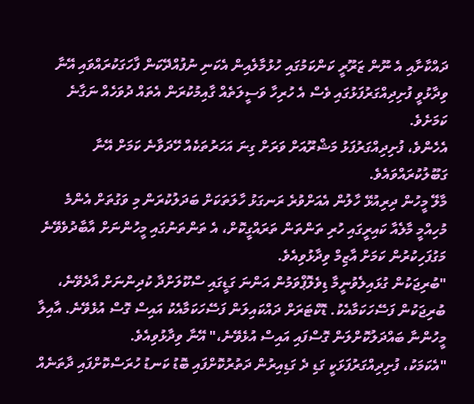ދައްކާށާއި އެ ނޫން ޒަރޫރީ ކަންކަމުގައި ހުޅުމާލެއިން އެކަނި ނުފުއްދޭކަން ފާހަގަކުރައްވައި އޭނާ ވިދާޅުވީ ފުށިދިއްގަރުފަޅުގައި ވެސް އެ ހުރިހާ ވަސީލަތެއް ގާއިމުކުރަން އެތައް ދުވަހެއް ނަގާނެ ކަމަށެވެ.
އެހެންވެ، ފުށިދިއްގަރުފަޅު މަޝްރޫއަށް ވަރަށް ގިނަ އަހަރުތަކެއް ހޭދަވާނެ ކަމަށް އޭނާ ގަބޫލުކުރައްވައެވެ.
މާލޭ މީހުން ދިރިއުޅޭ ހާލުން އެއަށްވުރެ ރަނގަޅު ހާލަތަކަށް ބަދަލުކުރަން މި ވަގުތަށް އެންމެ މުހިއްމީ މާލެއާ ކައިރީގައި ހުރި ތަންތަން ތަރައްގީކޮށް، އެ ތަންތަނުގައި މީހުންނަށް އާބާދުވެވޭނެ މަގުފަހިކުރުން ކަމަށް އާޒިމް ވިދާޅުވިއެވެ.
"ބުރިޖަކުން ގުޅައިލެވުނީމާ ޑިވެލޮޕްވަމުން އަންނަ ގަޑީގައި ސްކޫލަށްދާ ކުދިންނަށް އާދެވޭނެ، ބުރިޖަކުން ފަސޭހަކަމާއެކު. ޑޮކްޓަރަށް ދައްކައިލަން ފަސޭހަކަމާއެކު އައިސް ގޮސް އުޅެވޭނެ. އާއިލާ މީހުންނާ ބައްދަލުކޮށްލަން ގޮސްފައި އައިސް އުޅެވޭނެ،" އޭނާ ވިދާޅުވިއެވެ.
"އެކަމަކު، ފުށިދިއްގަރުފަޅަކީ ގަޑި ދެ ގަޑިއިރުން ދަތުރުކޮށްފައި ބޮޑު ކަނޑު ހުރަސްކޮށްފައި ދާތަނެއް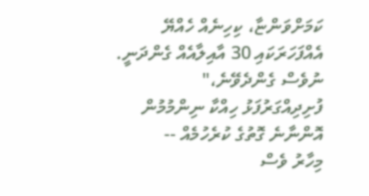ކަމަށްވަންޏާ، ކިހިނެއް ހެއްޔޭ އެއްފަހަރަކައި 30 އާއިލާއެއް ގެންދަނީ. ނުވެސް ގެންދެވޭނެ،"
ފުށިދިއްގަރުފަޅު ހިއްކާ ނިންމުމުން އޮންނާނެ ގޮތުގެ ކުރެހުމެއް --
މިހާރު ވެސް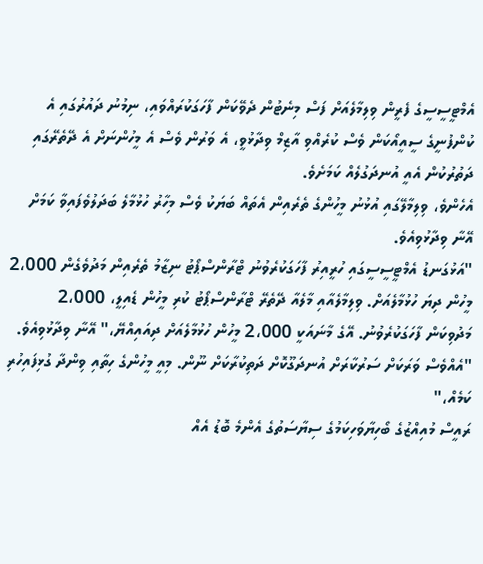އެމްޓީސީސީގެ ފެރީން ވިލިމާލެއަށް ފަސް މިނެޓުން ދެވޭކަން ފާހަގަކުރައްވައި، ނިމުނު ދައުރުގައި އެ ކުންފުނީގެ ސީއީއޯކަން ވެސް ކުރެއްވި އާޒިމް ވިދާޅުވީ، އެ ވަރުން ވެސް އެ މީހުންނަށް އެ ދޭތެރޭގައި ދަތުރުކުން އެއީ އުނދަގުލެއް ކަމަށެވެ.
އެހެންވެ، ވިލިމާލޭގައި އުޅުނު މީހުންގެ ތެރެއިން އެތައް ބަޔަކު ވެސް މިހާރު ހުޅުމާލެ ބަދަލުވެފައިވާ ކަމަށް އޭނާ ވިދާޅުވިއެވެ.
"އަޅުގަނޑު އެމްޓީސީސީގައި ހުރީއިރު ފާހަގަކުރެވުނު ޓްރާންސްޕޯޓު ނިޒާމު ތެރެއިން މަދުވެގެން 2،000 މީހުން ދިޔަ ހުޅުމާލެއަށް. ވިލިމާލެއާއި މާލެއާ ދޭތެރޭ ޓްރާންސްޕޯޓު ކުރި މީހުން ޑެއިލީ، 2،000 މަދުވިކަން ފާހަގަކުރެވުނު. އޭގެ މާނައަކީ 2،000 މީހުން ހުޅުމާލެއަށް ދިއައިއްޔޭ،" އޭނާ ވިދާޅުވިއެވެ.
"އެއްވެސް ވަރަކަށް ސަރުކާރަށް އުނދަގޫކޮށް ދަތިކުރާކަށް ނޫން. މިއީ މީހުންގެ ހިތާއި ވިންދާ ގުޅިފައިހުރި ކަމެއް،"
ރައީސް މުއިއްޒުގެ ބޯހިޔާވަހިކަމުގެ ސިޔާސަތުގެ އެންމެ ބޮޑު އެއް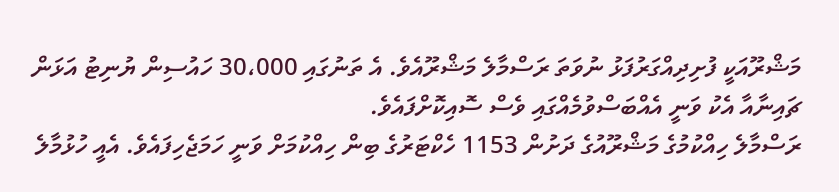މަޝްރޫއަކީ ފުށިދިއްގަރުފަޅު ނުވަތަ ރަސްމާލެ މަޝްރޫއެވެ. އެ ތަނުގައި 30،000 ހައުސިން ޔުނިޓު އަޅަން ޗައިނާއާ އެކު ވަނީ އެއްބަސްވުމެއްގައި ވެސް ސޮއިކޮށްފައެވެ.
ރަސްމާލެ ހިއްކުމުގެ މަޝްރޫއުގެ ދަށުން 1153 ހެކްޓަރުގެ ބިން ހިއްކުމަށް ވަނީ ހަމަޖެހިފައެވެ. އެއީ ހުޅުމާލެ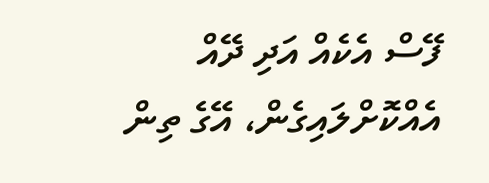ފޭސް އެކެއް އަދި ދޭއް އެއްކޮށްލައިގެން، އޭގެ ތިން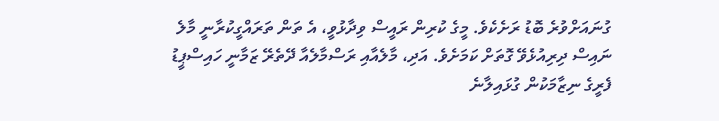ގުނައަށްވުރެ ބޮޑު ރަށެކެވެ. މީގެ ކުރިން ރައީސް ވިދާޅުވީ، އެ ތަން ތަރައްގީކުރާނީ މާލެ ނައިސް ދިރިއުޅެވޭ ގޮތަށް ކަމަށެވެ. އަދި، މާލެއާއި ރަސްމާލެއާ ދޭތެރޭ ޒަމާނީ ހައިސްޕީޑު ފެރީގެ ނިޒާމަކުން ގުޅައިލާނެ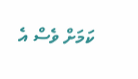ކަމަށް ވެސް އެ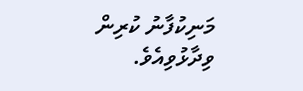މަނިކުފާނު ކުރިން ވިދާޅުވިއެވެ.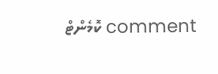comment ކޮމެންޓް